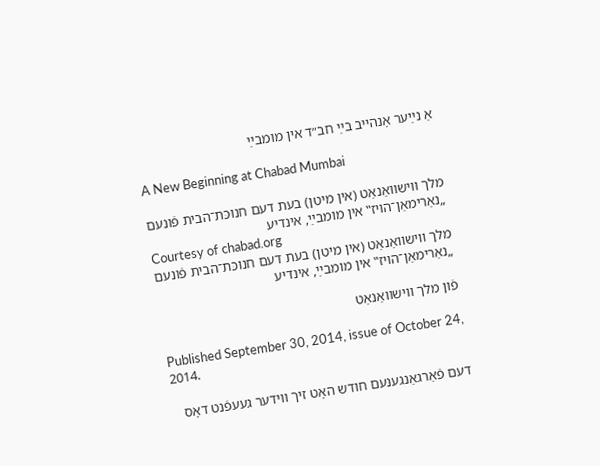אַ נײַער אָנהייב בײַ חב״ד אין מומבײַ

A New Beginning at Chabad Mumbai

מלך ווישוואַנאַט (אין מיטן) בעת דעם חנוכּת־הבית פֿונעם „נאַרימאַן־הויז‟ אין מומבײַ, אינדיע
Courtesy of chabad.org
מלך ווישוואַנאַט (אין מיטן) בעת דעם חנוכּת־הבית פֿונעם „נאַרימאַן־הויז‟ אין מומבײַ, אינדיע

פֿון מלך ווישוואַנאַט

Published September 30, 2014, issue of October 24, 2014.

דעם פֿאַרגאַנגענעם חודש האָט זיך ווידער געעפֿנט דאָס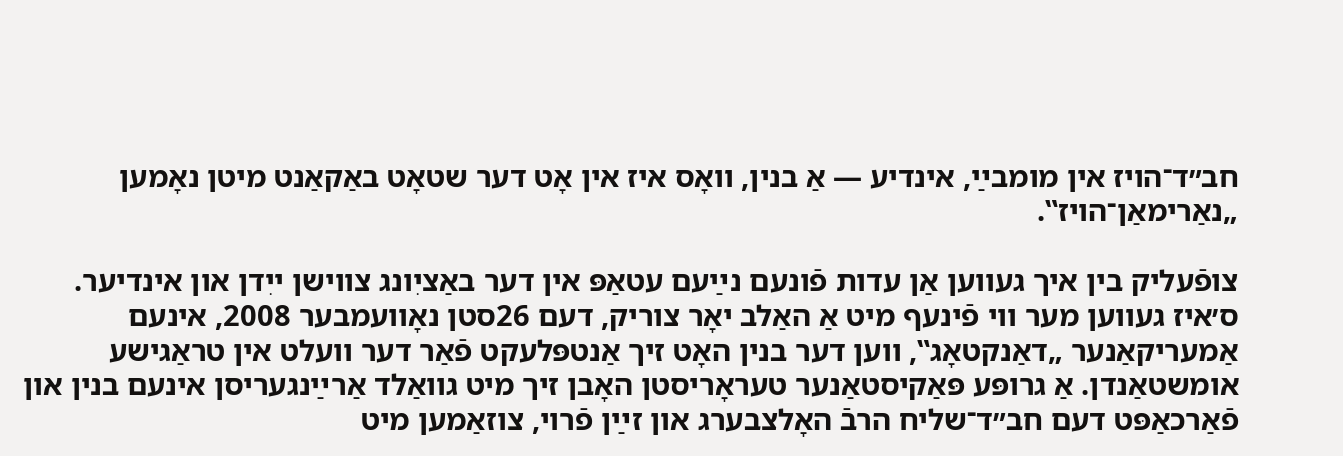חב״ד־הויז אין מומבײַ, אינדיע — אַ בנין, וואָס איז אין אָט דער שטאָט באַקאַנט מיטן נאָמען „נאַרימאַן־הויז‟.

צופֿעליק בין איך געווען אַן עדות פֿונעם נײַעם עטאַפּ אין דער באַציִונג צווישן ייִדן און אינדיער. ס׳איז געווען מער ווי פֿינעף מיט אַ האַלב יאָר צוריק, דעם 26סטן נאָוועמבער 2008, אינעם אַמעריקאַנער „דאַנקטאָג‟, ווען דער בנין האָט זיך אַנטפּלעקט פֿאַר דער וועלט אין טראַגישע אומשטאַנדן. אַ גרופּע פּאַקיסטאַנער טעראָריסטן האָבן זיך מיט גוואַלד אַרײַנגעריסן אינעם בנין און פֿאַרכאַפּט דעם חב״ד־שליח הרבֿ האָלצבערג און זײַן פֿרוי, צוזאַמען מיט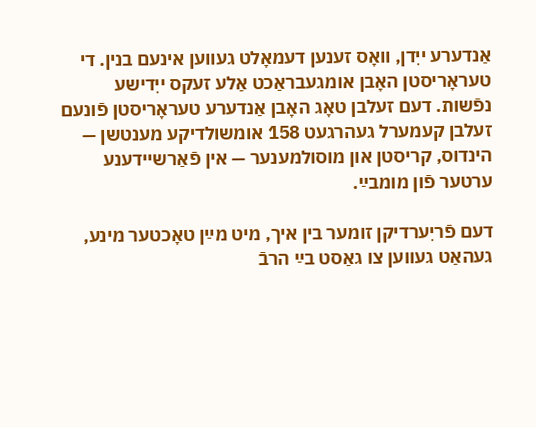אַנדערע ייִדן, וואָס זענען דעמאָלט געווען אינעם בנין. די טעראָריסטן האָבן אומגעבראַכט אַלע זעקס ייִדישע נפֿשות. דעם זעלבן טאָג האָבן אַנדערע טעראָריסטן פֿונעם זעלבן קעמערל געהרגעט 158 אומשולדיקע מענטשן — הינדוס, קריסטן און מוסולמענער — אין פֿאַרשיידענע ערטער פֿון מומבײַ.

דעם פֿריִערדיקן זומער בין איך, מיט מײַן טאָכטער מינע, געהאַט געווען צו גאַסט בײַ הרבֿ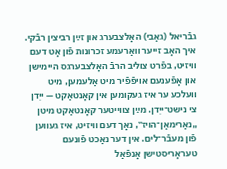גבֿריאל (גאַבי) האָלצבערג און זײַן רביצין רבֿקי. איך האָב זייער וואַרעמע זכרונות פֿון אָט דעם וויזיט, בפֿרט צוליב הרבֿ האָלצבערגס היימישן און אָפֿענעם אויפֿפֿיר מיט אַלעמען, מיט וועלכע ער איז געקומען אין קאָנטאַקט — ייִדן צי נישט־ייִדן. מײַן צווייטער קאָנטאַקט מיטן „נאַרימאַן־הויז‟, נאָך דעם וויזיט, איז געווען פֿון מעבֿר־לים. אין דער נאַכט פֿונעם טעראָריסטישן אָנפֿאַל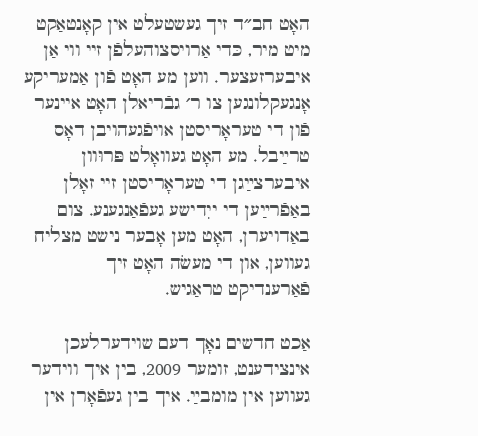האָט חב״ד זיך געשטעלט אין קאָנטאַקט מיט מיר, כּדי אַרויסצוהעלפֿן זיי ווי אַן איבערזעצער. ווען מע האָט פֿון אַמעריקע אָנגעקלונגען צו ר׳ גבֿריאלן האָט איינער פֿון די טעראָריסטן אויפֿגעהויבן דאָס טרײַבל. מע האָט געוואָלט פּרוּוון איבערצײַגן די טעראָריסטן זיי זאָלן באַפֿרײַען די ייִדישע געפֿאַנגענע. צום באַדויערן, האָט מען אָבער נישט מצליח געווען, און די מעשׂה האָט זיך פֿאַרענדיקט טראַגיש.

אַכט חדשים נאָך דעם שוידערלעכן אינצידענט, זומער 2009, בין איך ווידער געווען אין מומבײַ. איך בין געפֿאָרן אין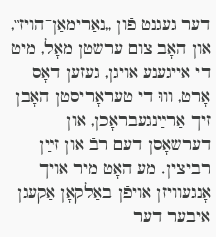דער געגנט פֿון „נאַרימאַן־הויז‟, און האָב צום ערשטן מאָל, מיט די אייגענע אויגן, געזען דאָס אָרט, וווּ די טעראָריסטן האָבן זיך אַרײַנגעבראָכן, און דערשאָסן דעם רבֿ און זײַן רביצין. מע האָט מיר אויך אָנגעוויזן אויפֿן באַלקאָן אַקעגן איבער דער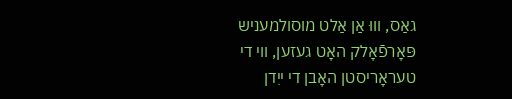גאַס, וווּ אַן אַלט מוסולמעניש פּאָרפֿאָלק האָט געזען, ווי די טעראָריסטן האָבן די ייִדן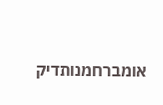אומברחמנותדיק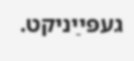געפּײַניקט.